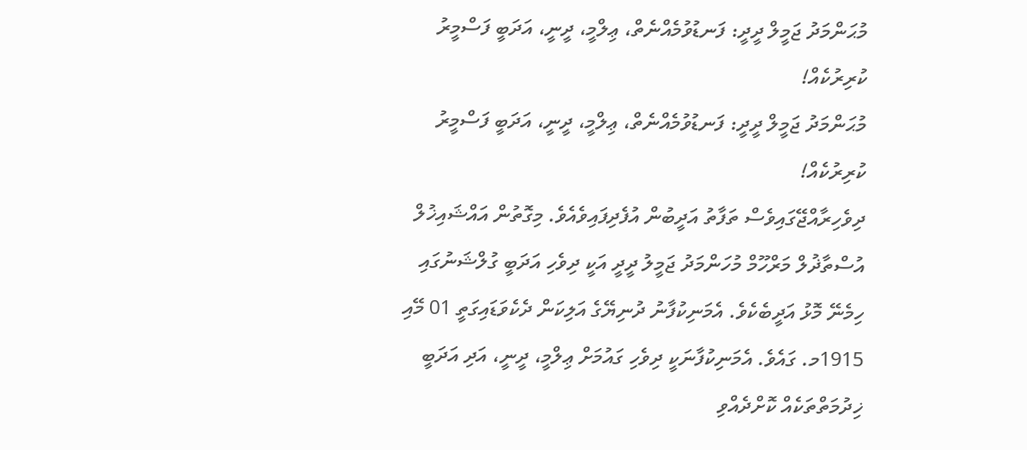މުޙަންމަދު ޖަމީލް ދީދީ: ފަނޑުވުމެއްނެތް، ޢިލްމީ، ދީނީ، އަދަބީ ފަސްމީރު ކުރިރުކެއް!
މުޙަންމަދު ޖަމީލް ދީދީ: ފަނޑުވުމެއްނެތް، ޢިލްމީ، ދީނީ، އަދަބީ ފަސްމީރު ކުރިރުކެއް!
ދިވެހިރާއްޖޭގައިވެސް ތަފާތު އަދީބުން އުފެދިފައިވެއެވެ. މިގޮތުން އައްޝައިޚުލް އުސްތާޛުލް މަރްހޫމް މުހަންމަދު ޖަމީލު ދީދީ އަކީ ދިވެހި އަދަބީ ގުލްޝަނުގައި ހިމެނޭ މޮޅު އަދީބެކެވެ. އެމަނިކުފާނު ދުނިޔޭގެ އަލިކަން ދެކެވަޑައިގަތީ 01 މޭއި 1915މ. ގައެވެ. އެމަނިކުފާނަކީ ދިވެހި ގައުމަށް ޢިލްމީ، ދީނީ، އަދި އަދަބީ ޚިދުމަތްތަކެއް ކޮށްދެއްވި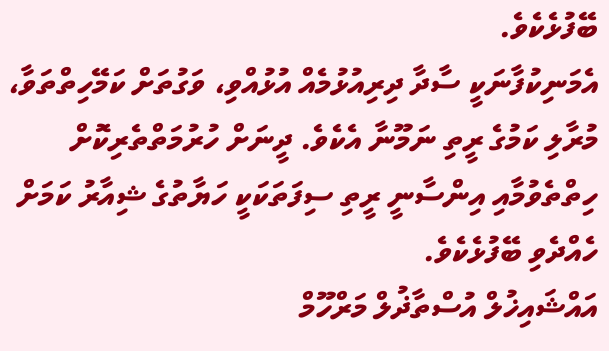ބޭފުޅެކެވެ.
އެމަނިކުފާނަކީ ސާދާ ދިރިއުޅުމެއް އުޅުއްވި، ވަގުތަށް ކަމޭހިތްތަވާ، މުރާލި ކަމުގެ ރީތި ނަމޫނާ އެކެވެ. ދީނަށް ހުރުމަތްތެރިކޮށް ހިތްތެވުމާއި އިންސާނީ ރީތި ސިފަތަކަކީ ހަޔާތުގެ ޝިއާރު ކަމަށް ހެއްދެވި ބޭފުޅެކެވެ.
އައްޝައިޚުލް އުސްތާޛުލް މަރްހޫމް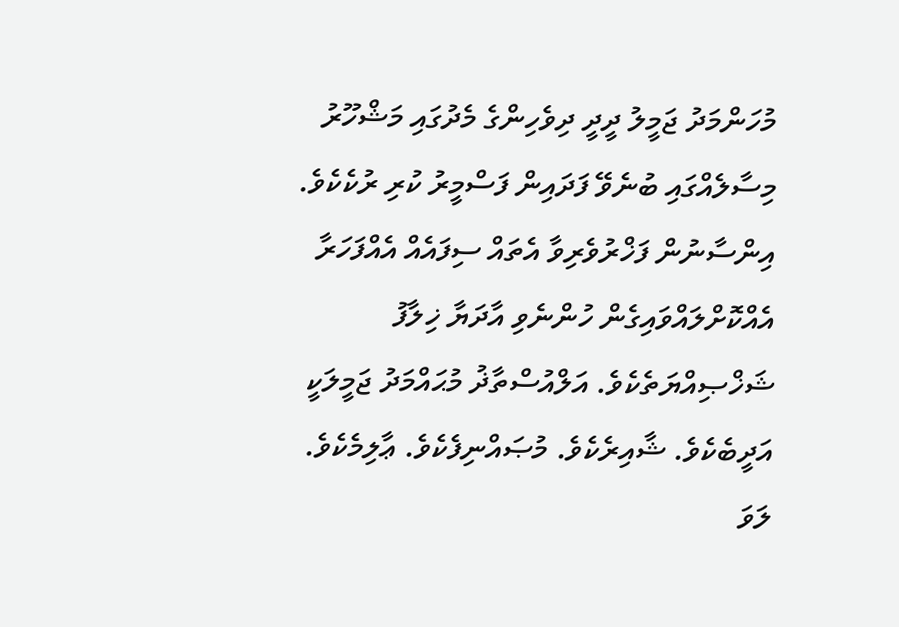މުހަންމަދު ޖަމީލު ދީދީ ދިވެހިންގެ މެދުގައި މަޝްހޫރު މިސާލެއްގައި ބުނެވޭ ފަދައިން ފަސްމީރު ކުރި ރުކެކެވެ. އިންސާނުން ފަޚްރުވެރިވާ އެތައް ސިފައެއް އެއްފަހަރާ އެއްކޮށްލައްވައިގެން ހުންނެވި އާދަޔާ ޚިލާފު ޝަޚްޞިއްޔަތެކެވެ. އަލްއުސްތާޛު މުޙައްމަދު ޖަމީލަކީ އަދީބެކެވެ. ޝާއިރެކެވެ. މުޞައްނިފެކެވެ. ޢާލިމެކެވެ. ލަވަ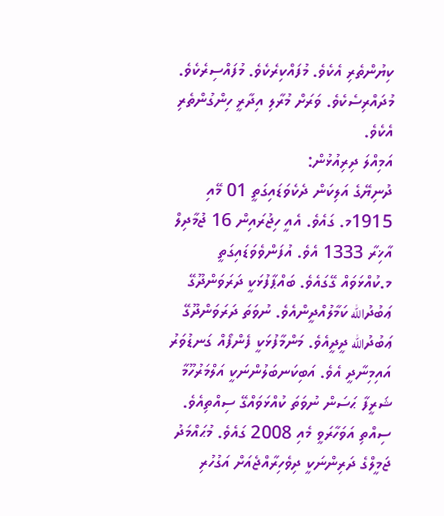ކިޔުންތެރި އެކެވެ. މުފައްކިރެކެވެ. މުފައްސިރެކެވެ. މުދައްރިސެކެވެ. ވަރަށް މުރާލި އިދާރީ ހިންގުންތެރި އެކެވެ.
އަމިއްލަ ދިރިއުޅުން:
ދުނިޔޭގެ އަލިކަން ދެކެވަޑައިގަތީ 01 މޭއި 1915މ. ގައެވެ. އެއީ ހިޖުރައިން 16 ޖުމާދިލް އާޚިރާ 1333 އެވެ. އުފަންވެވަޑައިގަތީ މ.ކުއްޅަވައް ގޭގައެވެ. ބައްޕާފުޅަކީ ދަރަވަންދޫގޭ ޢަބުދުالله ކަމާލުއްދީންއެވެ. ނުވަތަ ދަރަވަންދޫގޭ ޢަބުދުالله ދީދީއެވެ. މަންމާފުޅަކީ ފެންފޯއް ގަނޑުވަރު އައިމިނާދީ އެވެ. އަބިކަނބަލުންނަކީ އަލްމަރުހޫމާ ޝަރީފާ ޙަސަން ނުވަތަ ކުއްޅަވައްގޭ ސިއްތިއެވެ. ސިއްތި އަވަހާރަވީ މެއި 2008 ގައެވެ. މުޙައްމަދު ޖަމީލްގެ ދަރިންނަކީ ދިވެހިރާއްޖެއަށް އަގުހުރި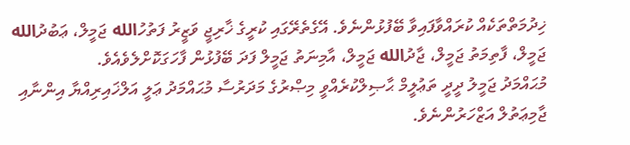ޚިދުމަތްތަކެއް ކުރައްވާފައިވާ ބޭފުޅުންނެވެ. އޭގެތެރޭގައި ކުރީގެ ޚާރިޖީ ވަޒީރު ފަތުހުالله ޖަމީލް، ޢަބުދުالله ޖަމީލް، ފާތިމަތު ޖަމީލް، ޖާދުالله ޖަމީލް، އާމިނަތު ޖަމީލް ފަދަ ބޭފުޅުން ފާހަގަކޮށްލެވެއެވެ.
މުޙައްމަދު ޖަމީލު ދީދީ ތަޢުލީމް ޙާޞިލްކުރެއްވީ މިޞްރުގެ މަދަރުސާ މުޙައްމަދު ޢަލީ އަލްޚައިރިއްޔާ އިންނާއި ޖާމިޢަތުލް އަޒްހަރުންނެވެ.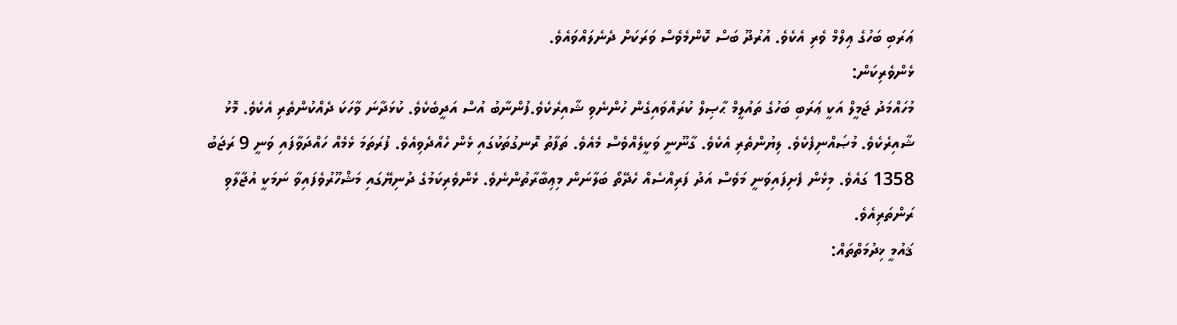ޢަރަބި ބަހުގެ ޢިލްމް ވެރި އެކެވެ. އުރުދޫ ބަސް ކޮންމެވެސް ވަރަކަށް ދެނެލައްވައެވެ.
ޅެންވެރިކަން:
މުހައްމަދު ޖަމީލް އަކީ ޢަރަބި ބަހުގެ ތައުލީމް ޙާޞިލް ކުރައްވައިގެން ހުންނެވި ޝާއިރެކެވެ.ފުންނާބު އުސް އަދީބެކެވެ. ކުޅަދާނަ ވާހަކަ ދެއްކުންތެރި އެކެވެ. މޮޅު ޝާއިރެކެވެ. މުޞައްނިފެކެވެ. ލިޔުންތެރި އެކެވެ. ގާނޫނީ ވަކީލެއްވެސް މެއެވެ. ތަފާތު ރޮނގުތަކުގައި ޅެން ހެއްދެވިއެވެ. ފުރަތަމަ ޅެމެއް ހައްދަވާފައި ވަނީ 9 ރަޖަބު 1358 ގައެވެ. މިޅެން ފެށިފައިވަނީ މަވެސް އަދު ފަރިއްސެއް ހެދޭތޯ ބަލާނަން މިޢިބާރާތުންނެވެ. ޅެންވެރިކަމުގެ ދުނިޔޭގައި މަޝްހޫރުވެފައިވާ ނަމަކީ އުޖާލާވި ރަންތަރިއެވެ.
ޤައުމީ ޚިދުމަތްތައް: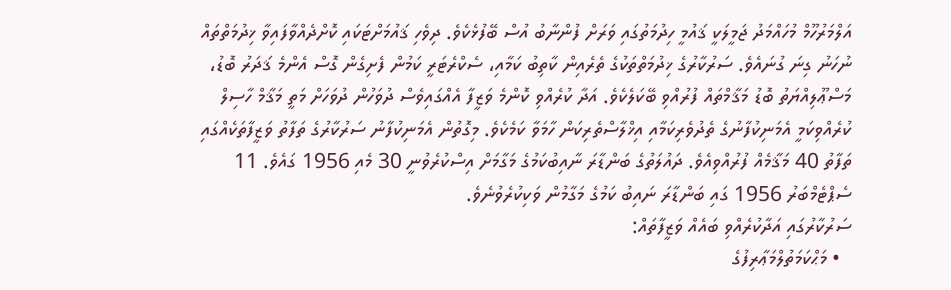އަލްމަރުހޫމް މުހައްމަދު ޖަމީލަކީ ޤައުމީ ހިދުމަތުގައި ވަރަށް ފުންނާބު އުސް ބޭފުޅެކެވެ. ދިވެހި ޤައުމަށްޓަކައި ކޮށްދެއްވާފައިވާ ޚިދުމަތްތައް ނުހަނު ގިނަ ގުނައެވެ. ސަރުކާރުގެ ޚިދުމަތްތަކުގެ ތެރެއިން ކާތިބު ކަމާއި، ސެކްރެޓަރީ ކަމުން ފެށިގެން ގޮސް އެންމެ ޤަދަރު ބޮޑު، މަސްޢޫލިއްޔަތު ބޮޑު މަޤާމްތައް ފުރުއްވި ބޭކަލެކެވެ. އަދާ ކުރެއްވި ކޮންމެ ވަޒީފާ އެއްގައިވެސް ދުވަހުން ދުވަހަށް މަތީ މަޤާމް ހާސިލް ކުރެއްވިކަމީ އެމަނިކުފާނުގެ ތެދުވެރިކަމާއި އިޚްލާސްތެރިކަން ހާމަވާ ކަމެކެވެ. މިގޮތުން އެމަނިކުފާނު ސަރުކާރުގެ ތަފާތު ވަޒީފާތަކެއްގައި ތަފާތު 40 މަޤާމެއް ފުރުއްވިއެވެ. ދައުލަތުގެ ބަންޑާރަ ނާއިބުކަމުގެ މަގާމަށް އިސްކުރެވުނީ 30 މެއި 1956 ގައެވެ. 11 ސެޕްޓެމްބަރު 1956 ގައި ބަންޑާރަ ނައިބު ކަމުގެ މަގާމުން ވަކިކުރެވުނެވެ.
ސަރުކާރުގައި އަދާކުރެއްވި ބައެއް ވަޒީފާތައް:
  • މަޙްކަމަތުލްމަޢާރިފުގެ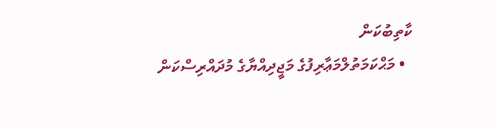ކާތިބުކަން
  • މަޙްކަމަތުލްމަޢާރިފުގެ މަޖީދިއްޔާގެ މުދައްރިސްކަން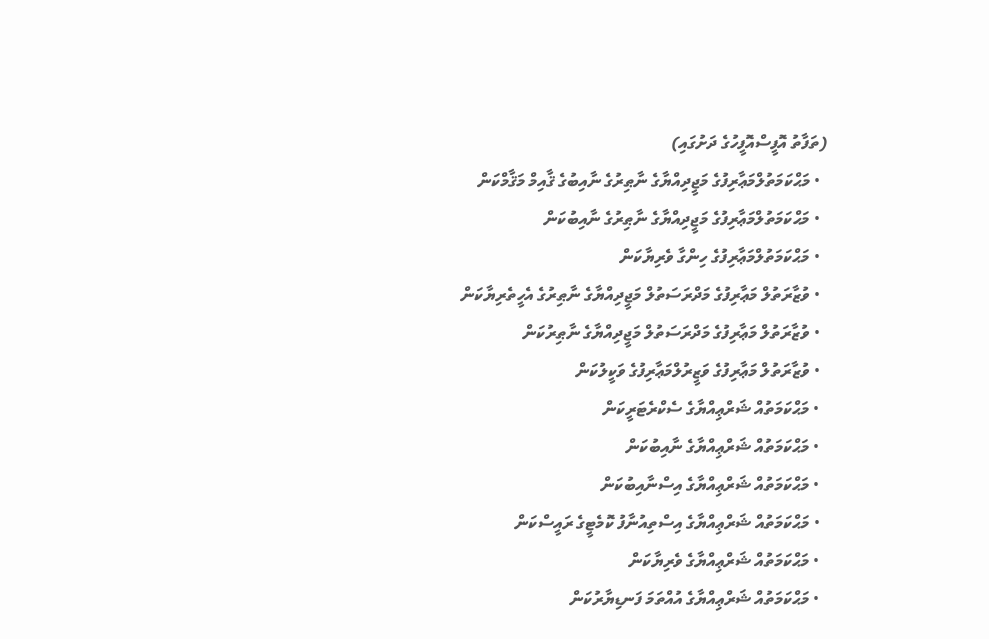(ތަފާތު އޮފީސްއޮފީހުގެ ދަށުގައި)
  • މަޙްކަމަތުލްމަޢާރިފުގެ މަޖީދިއްޔާގެ ނާޠިރުގެ ނާއިބުގެ ޤާއިމް މަޤާމްކަން
  • މަޙްކަމަތުލްމަޢާރިފުގެ މަޖީދިއްޔާގެ ނާޠިރުގެ ނާއިބުކަން
  • މަޙްކަމަތުލްމަޢާރިފުގެ ހިންގާ ވެރިޔާކަން
  • ވުޒާރަތުލް މަޢާރިފުގެ މަދްރަސަތުލް މަޖީދިއްޔާގެ ނާޠިރުގެ އެހީތެރިޔާކަން
  • ވުޒާރަތުލް މަޢާރިފުގެ މަދްރަސަތުލް މަޖީދިއްޔާގެ ނާޠިރުކަން
  • ވުޒާރަތުލް މަޢާރިފުގެ ވަޒީރުލްމަޢާރިފުގެ ވަކީލުކަން
  • މަޙްކަމަތުއް ޝަރްޢިއްޔާގެ ސެކްރެޓަރީކަން
  • މަޙްކަމަތުއް ޝަރްޢިއްޔާގެ ނާއިބުކަން
  • މަޙްކަމަތުއް ޝަރްޢިއްޔާގެ އިސްނާއިބުކަން
  • މަޙްކަމަތުއް ޝަރްޢިއްޔާގެ އިސްތިއުނާފު ކޮމެޓީގެ ރައީސްކަން
  • މަޙްކަމަތުއް ޝަރްޢިއްޔާގެ ވެރިޔާކަން
  • މަޙްކަމަތުއް ޝަރްޢިއްޔާގެ އުއްތަމަ ފަނޑިޔާރުކަން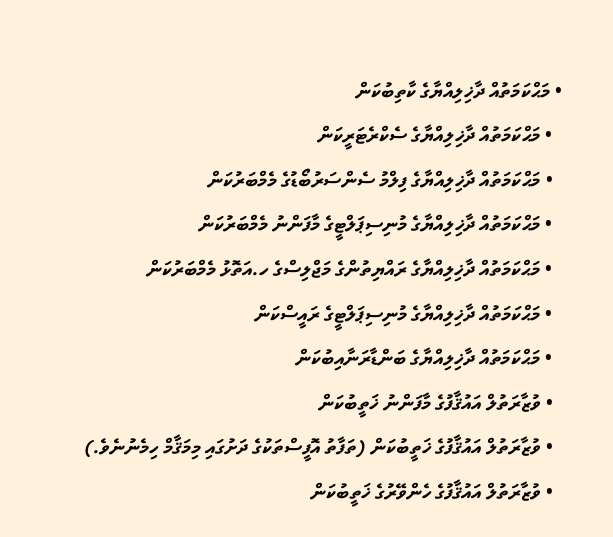• މަޙްކަމަތުއް ދާޚިލިއްޔާގެ ކާތިބުކަން
  • މަޙްކަމަތުއް ދާޚިލިއްޔާގެ ސެކްރެޓަރީކަން
  • މަޙްކަމަތުއް ދާޚިލިއްޔާގެ ފިލްމު ސެންސަރުބޯޑުގެ މެމްބަރުކަން
  • މަޙްކަމަތުއް ދާޚިލިއްޔާގެ މުނިސިޕަލްޓީގެ މާފަންނު މެމްބަރުކަން
  • މަޙްކަމަތުއް ދާޚިލިއްޔާގެ ރައްޔިތުންގެ މަޖްލިސްގެ ހ.އަތޮޅު މެމްބަރުކަން
  • މަޙްކަމަތުއް ދާޚިލިއްޔާގެ މުނިސިޕަލްޓީގެ ރައީސްކަން
  • މަޙްކަމަތުއް ދާޚިލިއްޔާގެ ބަންޑާރަނާއިބުކަން
  • ވުޒާރަތުލް އައުޤާފުގެ މާފަންނު ޚަތީބުކަން
  • ވުޒާރަތުލް އައުޤާފުގެ ޚަތީބުކަން (ތަފާތު އޮފީސްތަކުގެ ދަށުގައި މިމަޤާމް ހިމެނުނެވެ.)
  • ވުޒާރަތުލް އައުޤާފުގެ ހެންވޭރުގެ ޚަތީބުކަން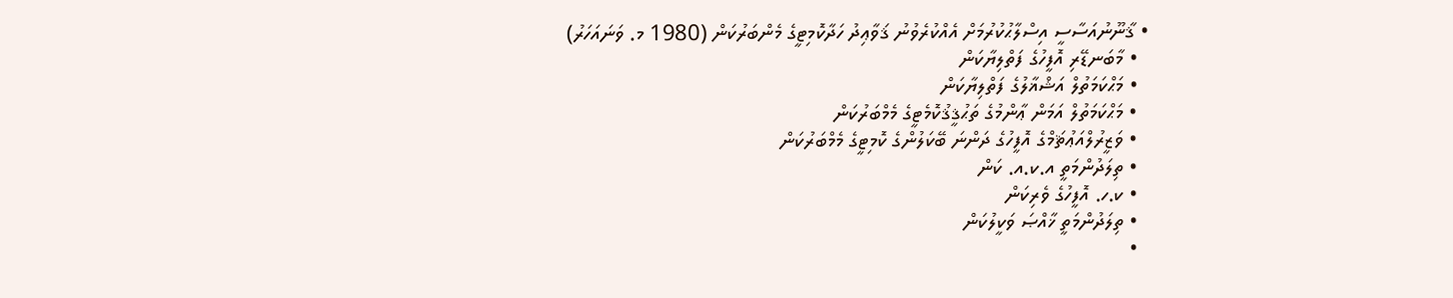• ޤާނޫނުއަސާސީ އިސްލާޙުކުރުމަށް އެއްކުރެވުނު ޤަވާޢިދު ހަދާކޮމިޓީގެ މެންބަރުކަން (1980 މ. ވަނައަހަރު)
  • މާބަނޑޭރި އޮފީހުގެ ފަތްލިޔާކަން
  • މަޙްކަމަތުލް އަޝްޣާލުގެ ފަތްލިޔާކަން
  • މަޙްކަމަތުލް އަމަން ޢާންމުގެ ތަޙުޤީޤުކޮމެޓީގެ މެމްބަރުކަން
  • ވަޒީރުލްއަޢުޘަމްގެ އޮފީހުގެ ދަންނަ ބޭކަލުންގެ ކޮމިޓީގެ މެމްބަރުކަން
  • ތިލަދުންމަތީ އ.ކ.އ. ކަން
  • ކ.ހ. އޮފީހުގެ ވެރިކަން
  • ތިލަދުންމަތީ ޚާއްޞަ ވަކީލުކަން
  •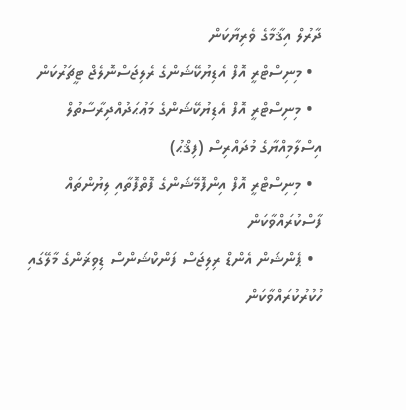ދާރުލް އިޤާމާގެ ވެރިޔާކަން
  • މިނިސްޓްރީ އޮފް އެޑިޔުކޭޝަންގެ ރެލިޖަސްނޮލެޖް ޓީޗަރުކަން
  • މިނިސްޓްރީ އޮފް އެޑިޔުކޭޝަންގެ މަޢުޙަދުއްދިރާސާތުލް އިސްލާމިއްޔާގެ މުދައްރިސް (ފިޤްޙު)
  • މިނިސްޓްރީ އޮފް އިންފޮމޭޝަންގެ ފޮތްފޮތާއި ލިޔުންތައް ފާސްކުރައްވާކަން
  • ޕެންޝަން އެންޑް ރިލިޖަސް ފަންކްޝަންސް ޑިވިޜަންގެ މާލޭގައި ހުކުރުކުރައްވާކަން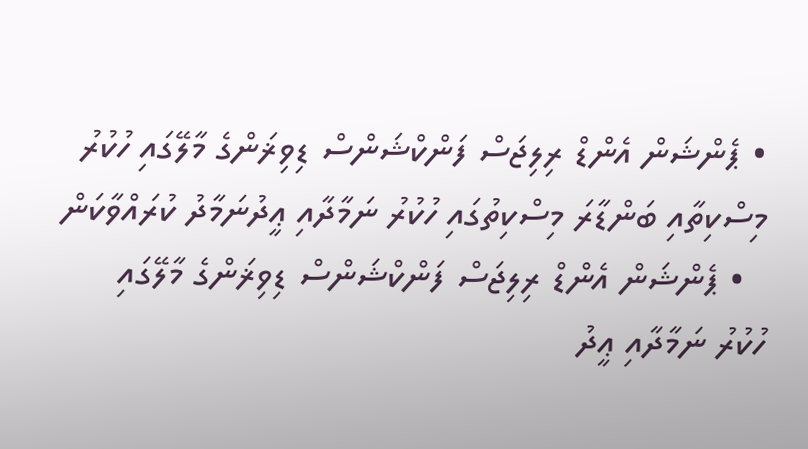• ޕެންޝަން އެންޑް ރިލިޖަސް ފަންކްޝަންސް ޑިވިޜަންގެ މާލޭގައި ހުކުރު މިސްކިތާއި ބަންޑާރަ މިސްކިތުގައި ހުކުރު ނަމާދާއި ޢީދުނަމާދު ކުރައްވާކަން
  • ޕެންޝަން އެންޑް ރިލިޖަސް ފަންކްޝަންސް ޑިވިޜަންގެ މާލޭގައި ހުކުރު ނަމާދާއި ޢީދު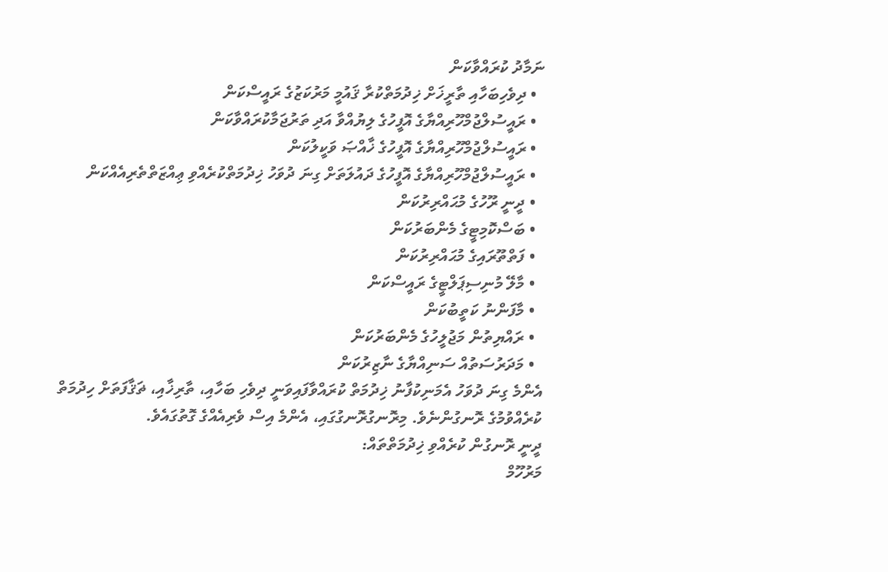ނަމާދު ކުރައްވާކަން
  • ދިވެހިބަހާއި ތާރީޚަށް ޚިދުމަތްކުރާ ޤައުމީ މަރުކަޒުގެ ރައީސްކަން
  • ރައީސުލްޖުމްހޫރިއްޔާގެ އޮފީހުގެ ލިޔުއްވާ އަދި ތަރުޖަމާކުރައްވާކަން
  • ރައީސުލްޖުމްހޫރިއްޔާގެ އޮފީހުގެ ޚާއްޞަ ވަކީލުކަން
  • ރައީސުލްޖުމްހޫރިއްޔާގެ އޮފީހުގެ ދައުލަތަށް ގިނަ ދުވަހު ޚިދުމަތްކުރެއްވި ޢިއްޒަތްތެރިއެއްކަން
  • ދީނީ ރޫހުގެ މުޙައްރިރުކަން
  • ބަސްކޮމިޓީގެ މެންބަރުކަން
  • ފަތްތޫރައިގެ މުޙައްރިރުކަން
  • މާލޭ މުނިސިޕަލްޓީގެ ރައީސްކަން
  • މާފަންނު ކަތީބުކަން
  • ރައްޔިތުން މަޖުލީހުގެ މެންބަރުކަން
  • މަދަރުސަތުއް ސަނިއްޔާގެ ނާޒިރުކަން
އެންމެ ގިނަ ދުވަހު އެމަނިކުފާނު ޚިދުމަތް ކުރައްވާފައިވަނީ ދިވެހި ބަހާއި، ތާރިޚާއި، ޡަޤާފަތަށް ހިދުމަތް ކުރެއްވުމުގެ ރޮނގުންނެވެ. މިރޮނގުރޮނގުގައި، އެންމެ އިސް ވެރިއެއްގެ ގޮތުގައެވެ.
ދީނީ ރޮނގުން ކުރެއްވި ޚިދުމަތްތައް:
މަރުހޫމް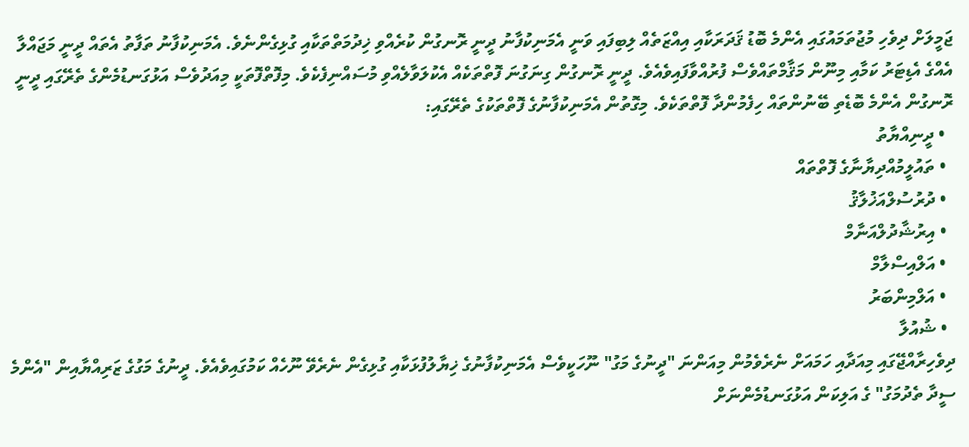ޖަމީލަށް ދިވެހި މުޖުތަމައުގައި އެންމެ ބޮޑު ޤަދަރަކާއި އިއްޒަތެއް ލިބިފައި ވަނީ އެމަނިކުފާނު ދީނީ ރޮނގުން ކުރެއްވި ޚިދުމަތްތަކާއި ގުޅިގެންނެވެ. އެމަނިކުފާނު ތަފާތު އެތައް ދީނީ މަޖައްލާ އެއްގެ އެޑިޓަރު ކަމާއި މިނޫން މަޤާމްތައްވެސް ފުރުއްވާފައިވެއެވެ. ދީނީ ރޮނގުން ގިނަގުނަ ފޮތްތަކެއް އެކުލަވާލެއްވި މުސައްނިފެކެވެ. މިފޮތްފޮތަކީ މިއަދުވެސް އަޅުގަނޑުމެންގެ ތެރޭގައި ދީނީ ރޮނގުން އެންމެ ބޮޑެތި ބޭނުންތައް ހިފެމުންދާ ފޮތްތަކެވެ. މިގޮތުން އެމަނިކުފާނުގެ ފޮތްތަކުގެ ތެރޭގައި:
  • ދީނިއްޔާތު
  • ތައުލީމުއްދިޔާނާގެ ފޮތްތައް
  • ދުރުސުލްއަޚުލާޤު
  • އިރުޝާދުލްއަނާމް
  • އަލްއިސްލާމް
  • އަލްމިންބަރު
  • ޝުއުލާ
ދިވެހިރާއްޖޭގައި މިއަދާއި ހަމައަށް ނެރެވެމުން މިއަންނަ "ދީނުގެ މަގު" ނޫހަކީވެސް އެމަނިކުފާނުގެ ޚިޔާލުފުޅަކާއި ގުޅިގެން ނެރެވޭ ނޫހެއް ކަމުގައިވެއެވެ. ދީނުގެ މަގުގެ ޒަރިއްޔާއިން "އެންމެ ސީދާ ތެދުމަގު" ގެ އަލިކަން އަޅުގަނޑުމެންނަށް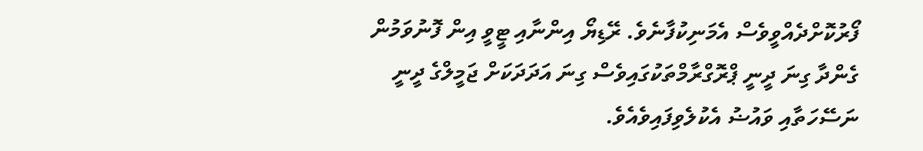ފޯރުކޮށްދެއްވީވެސް އެމަނިކުފާނެވެ. ރޭޑިޔޯ އިންނާއި ޓީވީ އިން ފޮނުވަމުން ގެންދާ ގިނަ ދީނީ ޕްރޮގްރާމްތަކުގައިވެސް ގިނަ އަދަދަކަށް ޖަމީލްގެ ދީނީ ނަސޭހަތާއި ވައުޟު އެކުލެވިފައިވެއެވެ.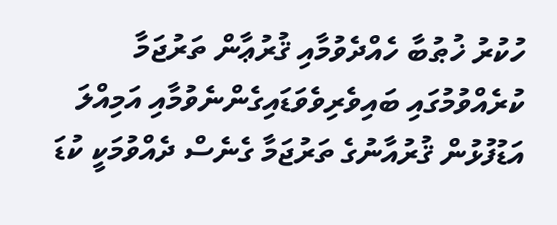ހުކުރު ޚުޠުބާ ހެއްދެވުމާއި ޤުރުޢާން ތަރުޖަމާ ކުރެއްވުމުގައި ބައިވެރިވެވަޑައިގެންނެވުމާއި އަމިއްލަ އަޑުފުޅުން ޤުރުއާނުގެ ތަރުޖަމާ ގެނެސް ދެއްވުމަކީ ކުޑަ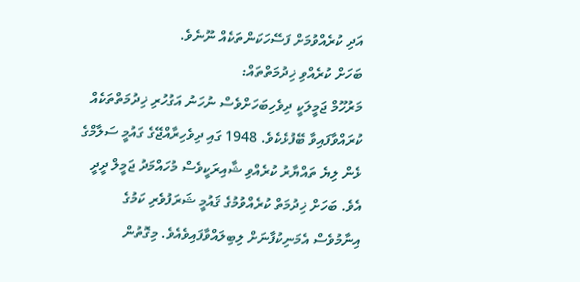އަދި ކުރެއްވުމަށް ފަސޭހަކަންތަކެއް ނޫނެވެ.
ބަހަށް ކުރެއްވި ޚިދުމަތްތައް:
މަރުހޫމް ޖަމީލަކީ ދިވެހިބަހަށްވެސް ނުހަނު އަގުހުރި ޚިދުމަތްތަކެއް ކުރައްވާފައިވާ ބޭފުޅެކެވެ. 1948 ގައި ދިވެހިރާއްޖޭގެ ގައުމީ ސަލާމްގެ ޅެން ލިޔެ ތައްޔާރު ކުރެއްވި ޝާއިރަކީވެސް މުހައްމަދު ޖަމީލް ދީދީ އެވެ. ބަހަށް ޚިދުމަތް ކުރެއްވުމުގެ ޤައުމީ ޝަރަފުވެރި ކަމުގެ އިނާމުވެސް އެމަނިކުފާނަށް ލިބިލައްވާފައިވެއެވެ. މިގޮތުން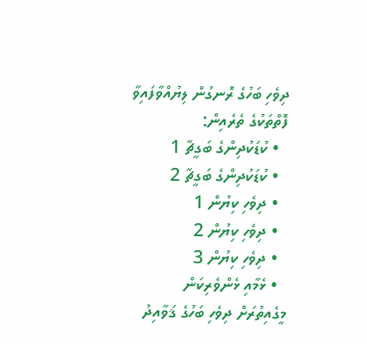ދިވެހި ބަހުގެ ރޮނގުން ލިޔުއްވާފައިވާ ފޮތްތަކުގެ ތެރެއިން:
  • ކުޑަކުދިންގެ ބަގީޗާ 1
  • ކުޑަކުދިންގެ ބަގީޗާ 2
  • ދިވެހި ކިޔުން 1
  • ދިވެހި ކިޔުން 2
  • ދިވެހި ކިޔުން 3
  • ޅެމާއި ޅެންވެރިކަން
މީގެއިތުރަށް ދިވެހި ބަހުގެ ޤަވާއިދު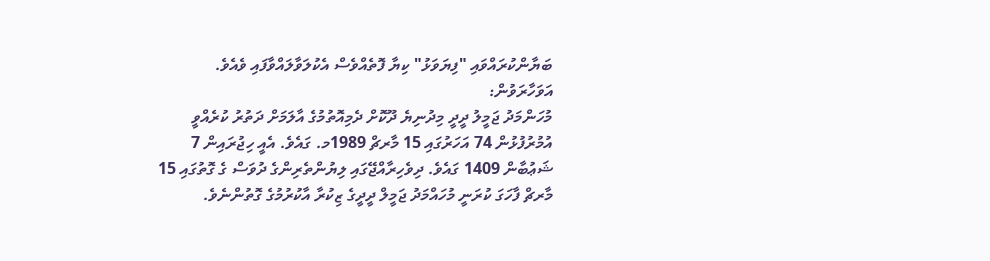ބަޔާންކުރައްވައި "ފިޔަވަޅު" ކިޔާ ފޮތެއްވެސް އެކުލަވާލައްވާފައި ވެއެވެ.
އަވަހާރަވުން:
މުހަންމަދު ޖަމީލު ދީދީ މިދުނިޔެ ދޫކޮށް ދެމިއޮތުމުގެ އާލަމަށް ދަތުރު ކުރެއްވީ އުމުރުފުޅުން 74 އަހަރުގައި 15 މާރޗް 1989މ. ގައެވެ. އެއީ ހިޖުރައިން 7 ޝަޢުބާން 1409 ގައެވެ. ދިވެހިރާއްޖޭގައި ލިޔުންތެރިންގެ ދުވަސް ގެ ގޮތުގައި 15 މާރޗް ފާހަގަ ކުރަނީ މުހައްމަދު ޖަމީލް ދީދީގެ ޒިކުރާ އާކުރުމުގެ ގޮތުންނެވެ.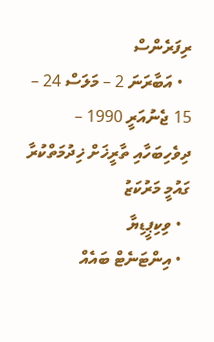ރިފަރެންސް
  • އަބާރަނަ 2 – މަލަސް 24 – 15 ޖެނުއަރީ 1990 – ދިވެހިބަހާއި ތާރީޚަށް ޚިދުމަތްކުރާ ގައުމީ މަރުކަޒު
  • ވިކިޕީޑިޔާ
  • އިންޓަނެޓް ބައެއް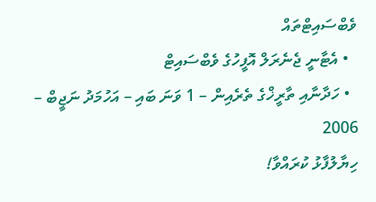ވެބްސައިޓްތައް
  • އެޓާނީ ޖެނެރަލް އޮފީހުގެ ވެބްސައިޓް
  • ހަދާނާއި ތާރީޚްގެ ތެރެއިން – 1 ވަނަ ބައި – އަހުމަދު ނަޖީބް – 2006
ހިޔާލުފާޅު ކުރައްވާ!